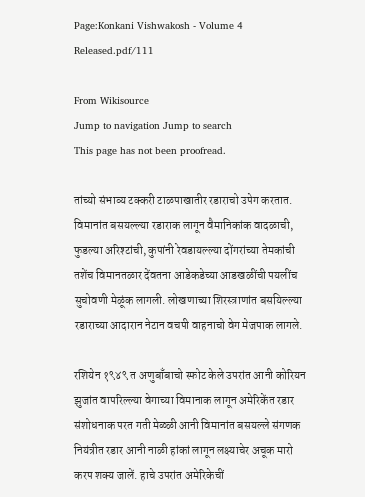Page:Konkani Vishwakosh - Volume 4 Released.pdf/111

From Wikisource
Jump to navigation Jump to search
This page has not been proofread.

तांच्यो संभाव्य टक्करी टाळपाखातीर रडाराचो उपेग करतात. विमानांत बसयल्ल्या रडाराक लागून वैमानिकांक वादळाची, फुडल्या अरिश्टांची, कुपांनी रेवडायल्ल्या दोंगरांच्या तेमकांची तशेंच विमानतळार देंवतना आडेकडेच्या आडखळींची पयलींच सुचोवणी मेळूंक लागली. लोखणाच्या शिरस्त्राणांत बसयिल्ल्या रडाराच्या आदारान नेटान वचपी वाहनाचो वेग मेजपाक लागले.

रशियेन १९४९ त अणुबाँबाचो स्फोट केले उपरांत आनी कोरियन झुजांत वापरिल्ल्या वेगाच्या विमानाक लागून अमेरिकेंत रडार संशोधनाक परत गती मेळ्ळी आनी विमानांत बसयल्ले संगणक नियंत्रीत रडार आनी नाळी हांकां लागून लक्ष्याचेर अचूक मारो करप शक्य जालें. हाचे उपरांत अमेरिकेचीं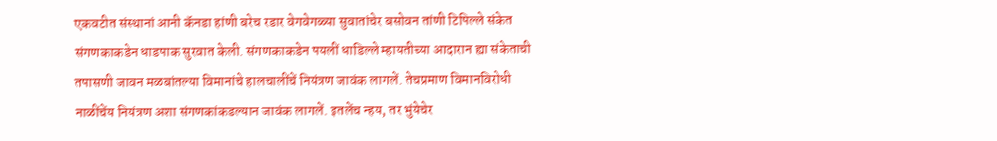एकवटीत संस्थानां आनी कॅनडा हांणी बरेच रडार वेगवेगळ्या सुवातांचेर बसोवन तांणी टिपिल्ले संकेत संगणकाकडेन धाडपाक सुरवात केली. संगणकाकडेन पयलीं धाडिल्ले म्हायतीच्या आदारान ह्या संकेताची तपासणी जावन मळबांतल्या विमानांचे हालचालींचें नियंत्रण जावंक लागलें. तेचप्रमाण विमानविरोधी नाळींचेंय नियंत्रण अशा संगणकांकडल्यान जावंक लागलें. इतलेंच न्हय, तर भुंयेचेर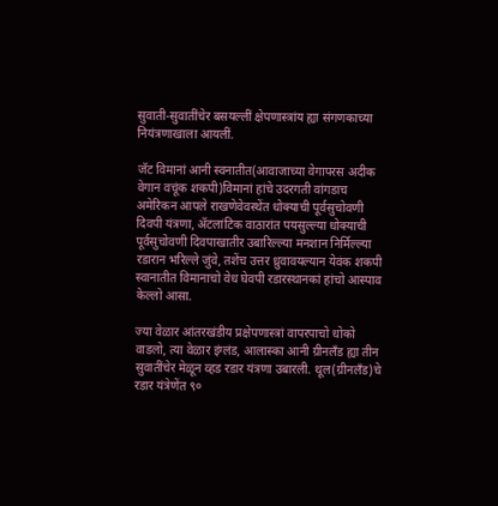सुवाती-सुवातींचेर बसयल्लीं क्षेपणास्त्रांय ह्या संगणकाच्या नियंत्रणाखाला आयलीं.

जॅट विमानां आनी स्वनातीत(आवाजाच्या वेगापरस अदीक वेगान वचूंक शकपी)विमानां हांचे उदरगती वांगडाच अमेरिकन आपले राखणेवेवस्थेंत धोक्याची पूर्वसुचोवणी दिवपी यंत्रणा, ॲटलांटिक वाठारांत पयसुल्ल्या धोक्याची पूर्वसुचोवणी दिवपाखातीर उबारिल्ल्या मनशान निर्मिल्ल्या रडारान भरिल्ले जुंवे, तशेंच उत्तर ध्रुवावयल्यान येवंक शकपी स्वानातीत विमानाचो वेध घेवपी रडारस्थानकां हांचो आस्पाव केल्लो आसा.

ज्या वेळार आंतरखंडीय प्रक्षेपणास्त्रां वापरपाचो धोको वाडलो, त्या वेळार इंग्लंड, आलास्का आनी ग्रीनलँड ह्या तीन सुवातींचेर मेळून व्हड रडार यंत्रणा उबारली. थूल(ग्रीनलँड)चे रडार यंत्रेणेंत ९०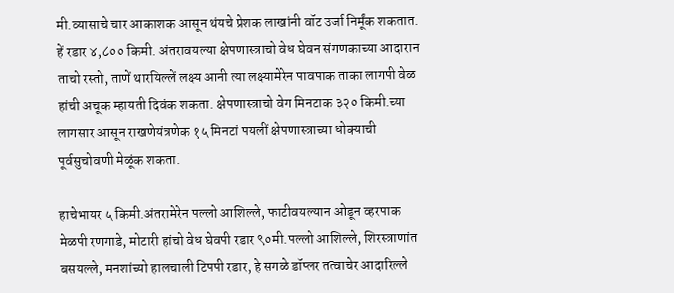मी.व्यासाचे चार आकाशक आसून थंयचे प्रेशक लाखांनी वॉट उर्जा निर्मूंक शकतात. हें रडार ४,८०० किमी. अंतरावयल्या क्षेपणास्त्राचो वेध घेवन संगणकाच्या आदारान ताचो रस्तो, ताणें थारयिल्लें लक्ष्य आनी त्या लक्ष्यामेरेन पावपाक ताका लागपी वेळ हांची अचूक म्हायती दिवंक शकता. क्षेपणास्त्राचो वेग मिनटाक ३२० किमी.च्या लागसार आसून राखणेयंत्रणेक १५ मिनटां पयलीं क्षेपणास्त्राच्या धोक्याची पूर्वसुचोवणी मेळूंक शकता.

हाचेभायर ५ किमी.अंतरामेरेन पल्लो आशिल्ले, फाटीवयल्यान ओडून व्हरपाक मेळपी रणगाडे, मोटारी हांचो वेध घेवपी रडार ९०मी.पल्लो आशिल्ले, शिरस्त्राणांत बसयल्ले, मनशांच्यो हालचाली टिपपी रडार, हे सगळे डॉप्लर तत्वाचेर आदारिल्ले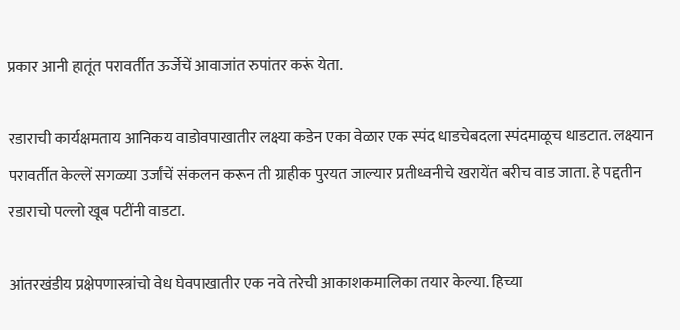प्रकार आनी हातूंत परावर्तीत ऊर्जेचें आवाजांत रुपांतर करूं येता.

रडाराची कार्यक्षमताय आनिकय वाडोवपाखातीर लक्ष्या कडेन एका वेळार एक स्पंद धाडचेबदला स्पंदमाळूच धाडटात. लक्ष्यान परावर्तीत केल्लें सगळ्या उर्जांचें संकलन करून ती ग्राहीक पुरयत जाल्यार प्रतीध्वनीचे खरायेंत बरीच वाड जाता. हे पद्दतीन रडाराचो पल्लो खूब पटींनी वाडटा.

आंतरखंडीय प्रक्षेपणास्त्रांचो वेध घेवपाखातीर एक नवे तरेची आकाशकमालिका तयार केल्या. हिच्या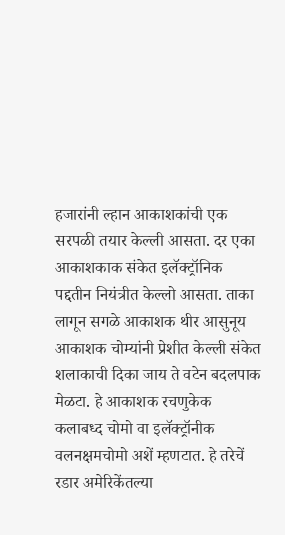हजारांनी ल्हान आकाशकांची एक सरपळी तयार केल्ली आसता. दर एका आकाशकाक संकेत इलॅक्ट्रॉनिक पद्दतीन नियंत्रीत केल्लो आसता. ताका लागून सगळे आकाशक थीर आसुनूय आकाशक चोम्यांनी प्रेशीत केल्ली संकेत शलाकाची दिका जाय ते वटेन बदलपाक मेळटा. हे आकाशक रचणुकेक कलाबध्द चोमो वा इलॅक्ट्रॉनीक वलनक्षमचोमो अशें म्हणटात. हे तरेचें रडार अमेरिकेंतल्या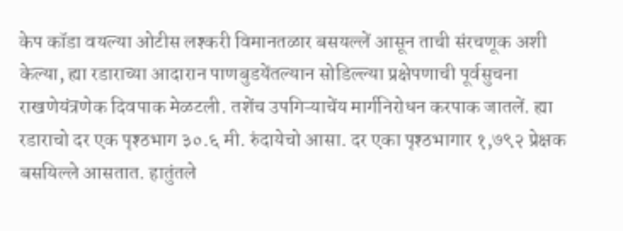केप कॉडा वयल्या ओटीस लश्करी विमानतळार बसयल्लें आसून ताची संरचणूक अशी केल्या, ह्या रडाराच्या आदारान पाणबुडयेंतल्यान सोडिल्ल्या प्रक्षेपणाची पूर्वसुचना राखणेयंत्रणेक दिवपाक मेळटली. तशेंच उपगिऱ्याचेंय मार्गनिरोधन करपाक जातलें. ह्या रडाराचो दर एक पृश्ठभाग ३०.६ मी. रुंदायेचो आसा. दर एका पृश्ठभागार १,७९२ प्रेक्षक बसयिल्ले आसतात. हातुंतले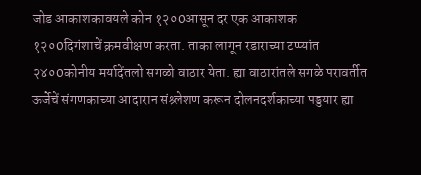जोड आकाशकावयले कोन १२०0आसून दर एक आकाशक १२०0दिगंशाचें क्रमवीक्षण करता. ताका लागून रडाराच्या टप्प्यांत २४०0कोनीय मर्यादेंतलो सगळो वाठार येता. ह्या वाठारांतले सगळे परावर्तीत ऊर्जेचें संगणकाच्या आदारान संश्र्लेशण करून दोलनदर्शकाच्या पड्डयार ह्या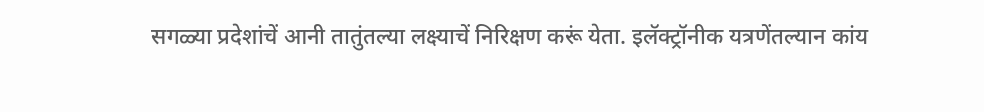सगळ्या प्रदेशांचें आनी तातुंतल्या लक्ष्याचें निरिक्षण करूं येता. इलॅक्ट्रॉनीक यत्रणेंतल्यान कांय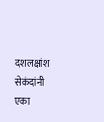दशलक्षांश सेकंदांनी एका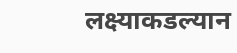लक्ष्याकडल्यान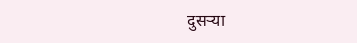दुसऱ्या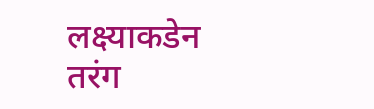लक्ष्याकडेन तरंग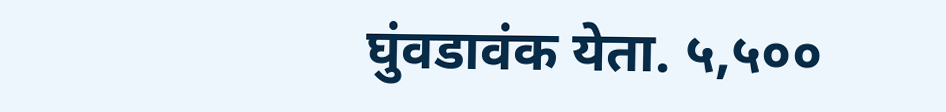घुंवडावंक येता. ५,५००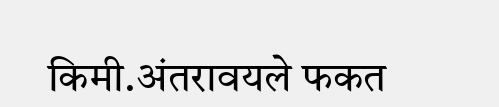किमी.अंतरावयले फकत